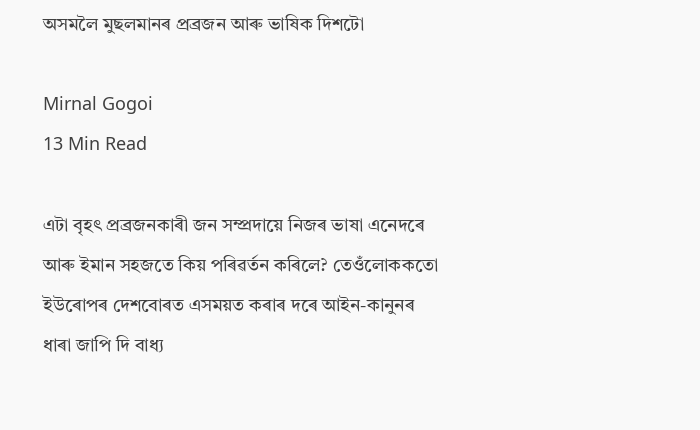অসমলৈ মুছলমানৰ প্ৰব্ৰজন আৰু ভাষিক দিশটো

Mirnal Gogoi
13 Min Read

এটা বৃহৎ প্ৰব্ৰজনকাৰী জন সম্প্রদায়ে নিজৰ ভাষা এনেদৰে আৰু ইমান সহজতে কিয় পৰিৱৰ্তন কৰিলে? তেওঁলোককতো ইউৰোপৰ দেশবোৰত এসময়ত কৰাৰ দৰে আইন-কানুনৰ ধাৰা জাপি দি বাধ্য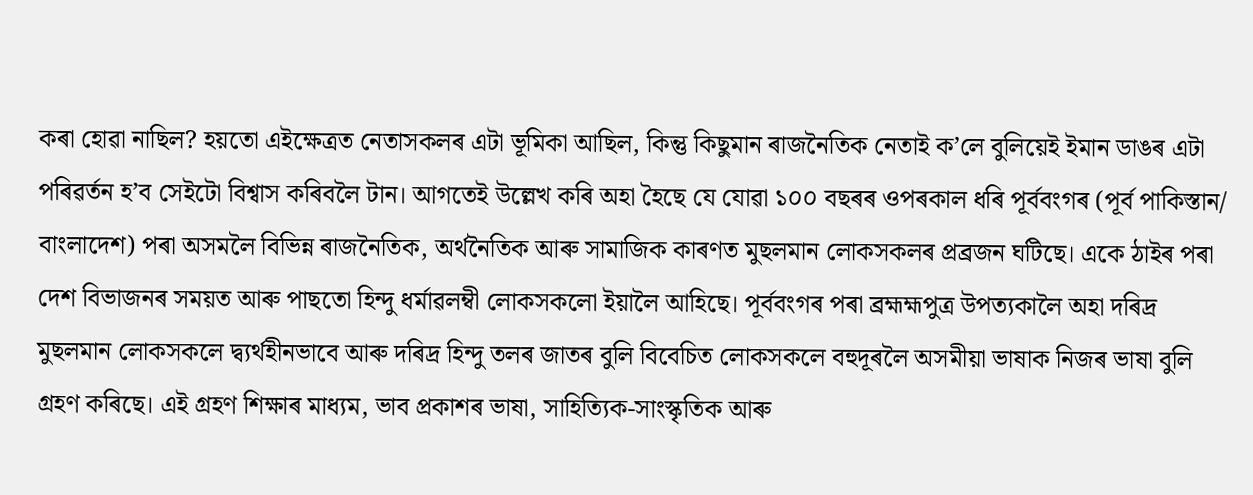কৰা হোৱা নাছিল? হয়তো এইক্ষেত্ৰত নেতাসকলৰ এটা ভূমিকা আছিল, কিন্তু কিছুমান ৰাজনৈতিক নেতাই ক’লে বুলিয়েই ইমান ডাঙৰ এটা পৰিৱৰ্তন হ’ব সেইটো বিশ্বাস কৰিবলৈ টান। আগতেই উল্লেখ কৰি অহা হৈছে যে যোৱা ১০০ বছৰৰ ওপৰকাল ধৰি পূৰ্ববংগৰ (পূর্ব পাকিস্তান/ বাংলাদেশ) পৰা অসমলৈ বিভিন্ন ৰাজনৈতিক, অর্থনৈতিক আৰু সামাজিক কাৰণত মুছলমান লোকসকলৰ প্ৰব্ৰজন ঘটিছে। একে ঠাইৰ পৰা দেশ বিভাজনৰ সময়ত আৰু পাছতো হিন্দু ধর্মাৱলম্বী লোকসকলো ইয়ালৈ আহিছে। পূর্ববংগৰ পৰা ব্ৰহ্মহ্মপুত্র উপত্যকালৈ অহা দৰিদ্ৰ মুছলমান লোকসকলে দ্ব্যর্থহীনভাবে আৰু দৰিদ্ৰ হিন্দু তলৰ জাতৰ বুলি বিবেচিত লোকসকলে বহুদূৰলৈ অসমীয়া ভাষাক নিজৰ ভাষা বুলি গ্রহণ কৰিছে। এই গ্রহণ শিক্ষাৰ মাধ্যম, ভাব প্রকাশৰ ভাষা, সাহিত্যিক-সাংস্কৃতিক আৰু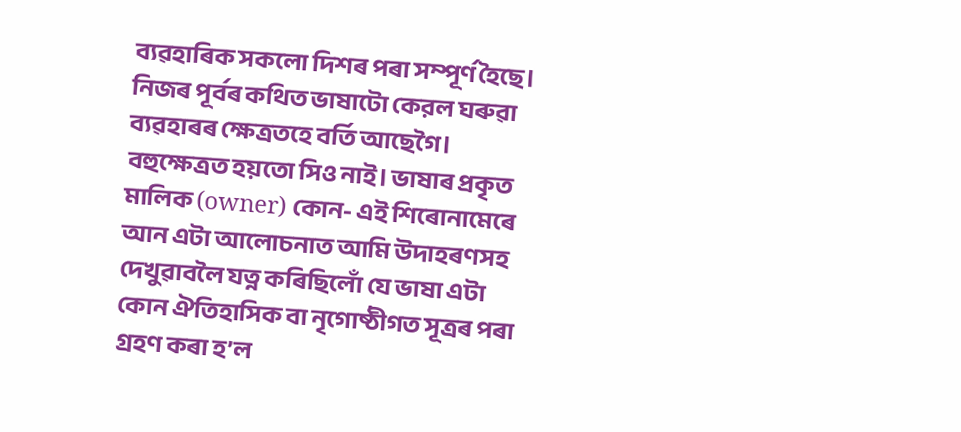ব্যৱহাৰিক সকলো দিশৰ পৰা সম্পূৰ্ণ হৈছে। নিজৰ পূৰ্বৰ কথিত ভাষাটো কেরল ঘৰুৱা ব্যৱহাৰৰ ক্ষেত্রতহে বর্তি আছেগৈ। বহুক্ষেত্রত হয়তো সিও নাই। ভাষাৰ প্ৰকৃত মালিক (owner) কোন- এই শিৰোনামেৰে আন এটা আলোচনাত আমি উদাহৰণসহ দেখুৱাবলৈ যত্ন কৰিছিলোঁ যে ভাষা এটা কোন ঐতিহাসিক বা নৃগোষ্ঠীগত সূত্ৰৰ পৰা গ্ৰহণ কৰা হ’ল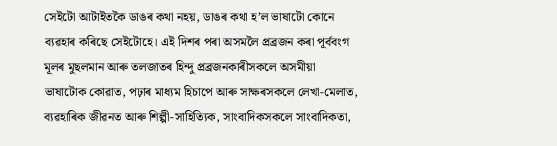সেইটো আটাইতকৈ ডাঙৰ কথা নহয়, ডাঙৰ কথা হ’ল ভাষাটো কোনে ব্যৱহাৰ কৰিছে সেইটোহে। এই দিশৰ পৰা অসমলৈ প্রব্রজন কৰা পূর্ববংগ মূলৰ মুছলমান আৰু তলজাতৰ হিন্দু প্ৰব্ৰজনকাৰীসকলে অসমীয়া ভাষাটোক কোৱাত, পঢ়াৰ মাধ্যম হিচাপে আৰু সাক্ষৰসকলে লেখা-মেলাত, ব্যৱহাৰিক জীৱনত আৰু শিল্পী-সাহিত্যিক, সাংবাদিকসকলে সাংবাদিকতা,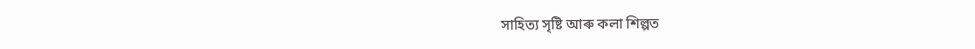সাহিত্য সৃষ্টি আৰু কলা শিল্পত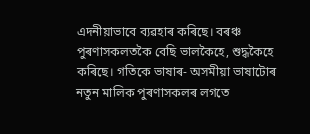এদনীয়াভাবে ব্যৱহাৰ কৰিছে। বৰঞ্চ পুৰণাসকলতকৈ বেছি ভালকৈহে, শুদ্ধকৈহে কৰিছে। গতিকে ভাষাৰ- অসমীয়া ভাষাটোৰ নতুন মালিক পুৰণাসকলৰ লগতে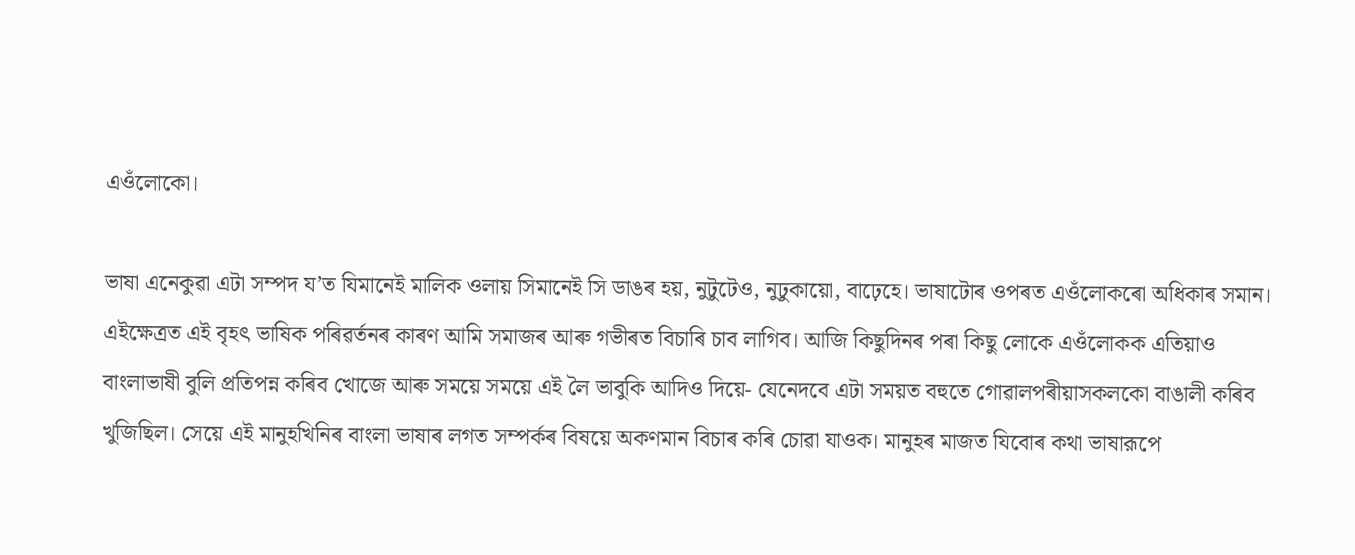এওঁলোকো।

ভাষা এনেকুৱা এটা সম্পদ য’ত যিমানেই মালিক ওলায় সিমানেই সি ডাঙৰ হয়, নুটুটেও, নুঢুকায়ো, বাঢ়েহে। ভাষাটোৰ ওপৰত এওঁলোকৰো অধিকাৰ সমান। এইক্ষেত্রত এই বৃহৎ ভাষিক পৰিৱৰ্তনৰ কাৰণ আমি সমাজৰ আৰু গভীৰত বিচাৰি চাব লাগিব। আজি কিছুদিনৰ পৰা কিছু লোকে এওঁলোকক এতিয়াও বাংলাভাষী বুলি প্রতিপন্ন কৰিব খোজে আৰু সময়ে সময়ে এই লৈ ভাবুকি আদিও দিয়ে- যেনেদবে এটা সময়ত বহুতে গোৱালপৰীয়াসকলকো বাঙালী কৰিব খুজিছিল। সেয়ে এই মানুহখিনিৰ বাংলা ভাষাৰ লগত সম্পৰ্কৰ বিষয়ে অকণমান বিচাৰ কৰি চোৱা যাওক। মানুহৰ মাজত যিবোৰ কথা ভাষারূপে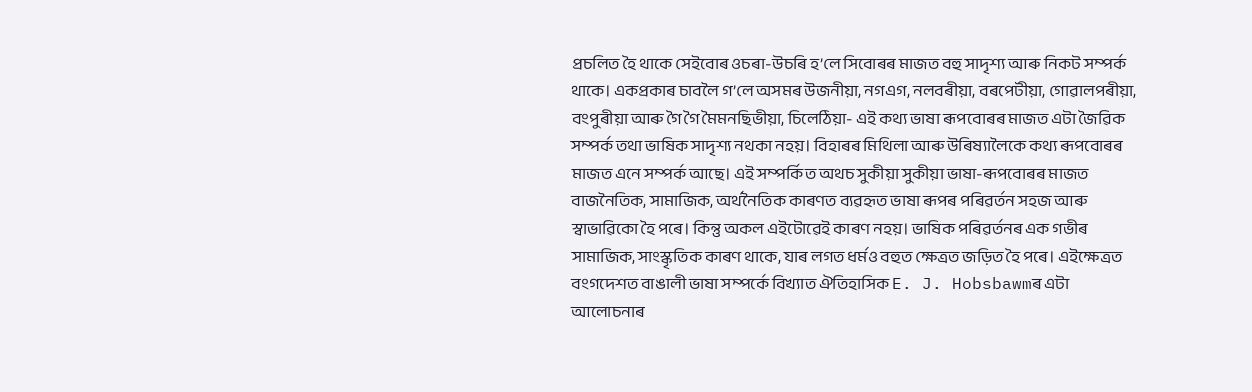প্রচলিত হৈ থাকে সেইবোৰ ওচৰা-উচৰি হ’লে সিবোৰৰ মাজত বহু সাদৃশ্য আৰু নিকট সম্পর্ক থাকে। একপ্ৰকাৰ চাবলৈ গ’লে অসমৰ উজনীয়া, নগএগ, নলবৰীয়া, বৰপেটীয়া, গোৱালপৰীয়া, বংপুৰীয়া আৰু গৈ গৈ মৈমনছিভীয়া, চিলেঠিয়া- এই কথ্য ভাষা ৰূপবোৰৰ মাজত এটা জৈৱিক সম্পর্ক তথা ভাষিক সাদৃশ্য নথকা নহয়। বিহাৰৰ মিথিলা আৰু উৰিষ্যালৈকে কথ্য ৰূপবোৰৰ মাজত এনে সম্পর্ক আছে। এই সম্পর্কিত অথচ সুকীয়া সুকীয়া ভাষা-ৰূপবোৰৰ মাজত বাজনৈতিক, সামাজিক, অর্থনৈতিক কাৰণত ব্যৱহৃত ভাষা ৰূপৰ পৰিৱৰ্তন সহজ আৰু স্বাভাৱিকো হৈ পৰে। কিন্তু অকল এইটোৱেই কাৰণ নহয়। ভাষিক পৰিৱৰ্তনৰ এক গভীৰ সামাজিক, সাংস্কৃতিক কাৰণ থাকে, যাৰ লগত ধর্মও বহুত ক্ষেত্ৰত জড়িত হৈ পৰে। এইক্ষেত্ৰত বংগদেশত বাঙালী ভাষা সম্পর্কে বিখ্যাত ঐতিহাসিক E. J. Hobsbawmৰ এটা আলোচনাৰ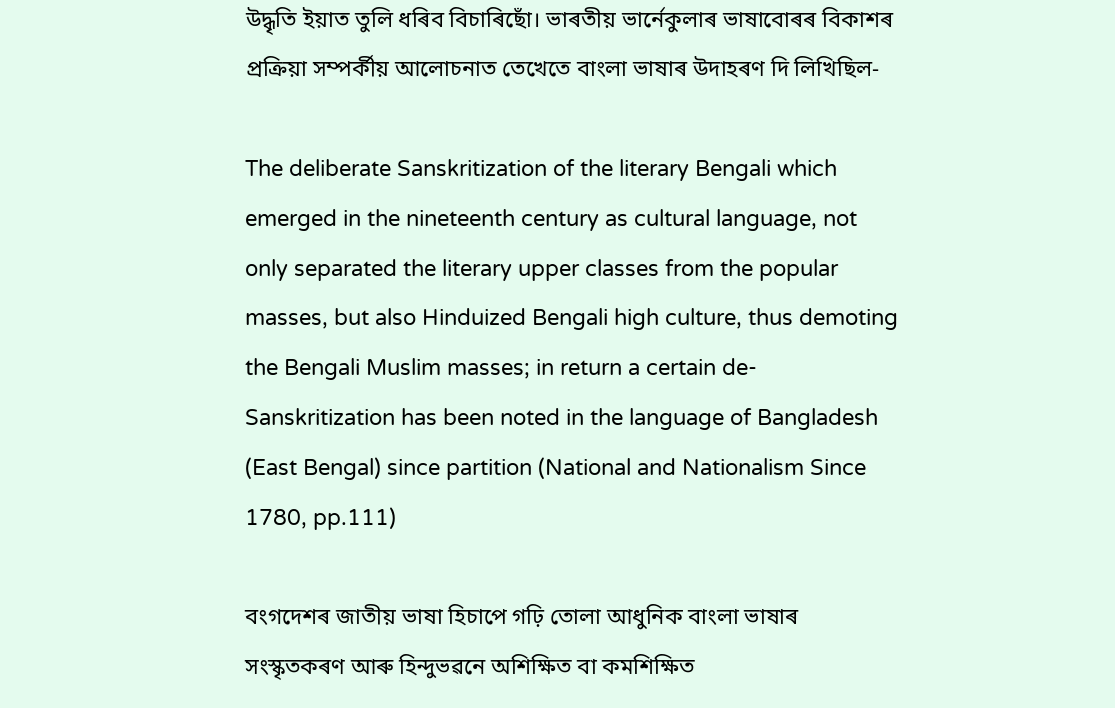উদ্ধৃতি ইয়াত তুলি ধৰিব বিচাৰিছোঁ। ভাৰতীয় ভার্নেকুলাৰ ভাষাবোৰৰ বিকাশৰ প্ৰক্ৰিয়া সম্পর্কীয় আলোচনাত তেখেতে বাংলা ভাষাৰ উদাহৰণ দি লিখিছিল-

The deliberate Sanskritization of the literary Bengali which emerged in the nineteenth century as cultural language, not only separated the literary upper classes from the popular masses, but also Hinduized Bengali high culture, thus demoting the Bengali Muslim masses; in return a certain de-Sanskritization has been noted in the language of Bangladesh (East Bengal) since partition (National and Nationalism Since 1780, pp.111)

বংগদেশৰ জাতীয় ভাষা হিচাপে গঢ়ি তোলা আধুনিক বাংলা ভাষাৰ সংস্কৃতকৰণ আৰু হিন্দুভৱনে অশিক্ষিত বা কমশিক্ষিত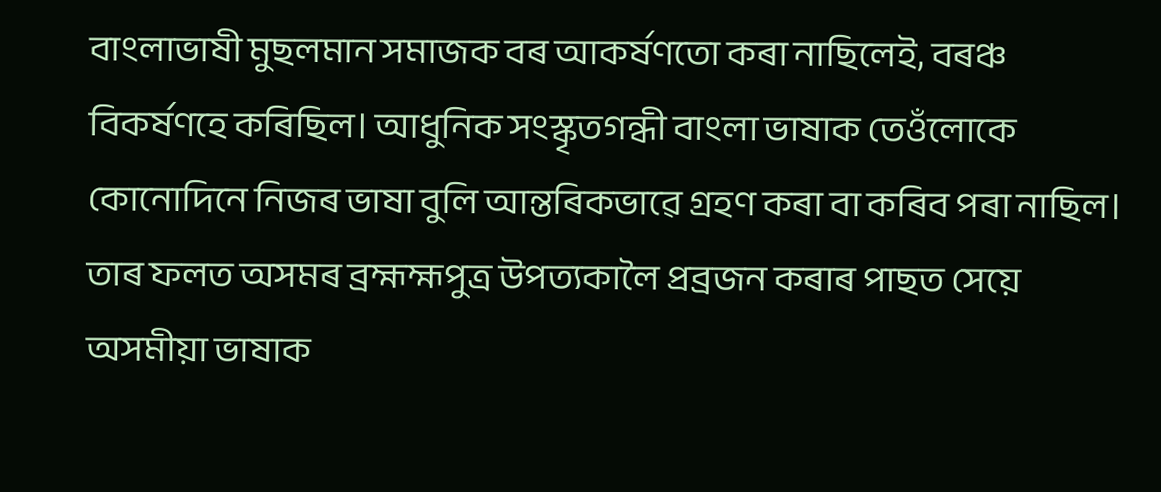বাংলাভাষী মুছলমান সমাজক বৰ আকৰ্ষণতো কৰা নাছিলেই, বৰঞ্চ বিকৰ্ষণহে কৰিছিল। আধুনিক সংস্কৃতগন্ধী বাংলা ভাষাক তেওঁলোকে কোনোদিনে নিজৰ ভাষা বুলি আন্তৰিকভাৱে গ্রহণ কৰা বা কৰিব পৰা নাছিল। তাৰ ফলত অসমৰ ব্ৰহ্মহ্মপুত্র উপত্যকালৈ প্ৰব্ৰজন কৰাৰ পাছত সেয়ে অসমীয়া ভাষাক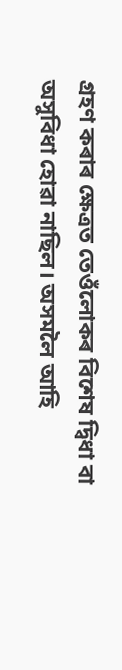গ্রহণ কৰাৰ ক্ষেত্ৰত তেওঁলোকৰ বিশেষ দ্বিধা বা অসুবিধা হোৱা নাছিল। অসমলৈ আহি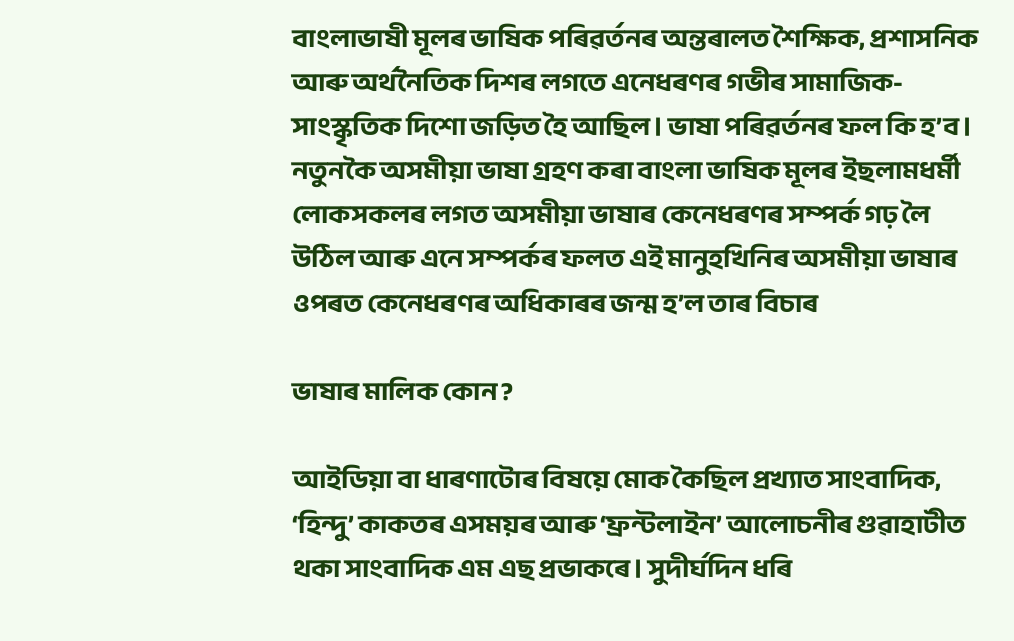বাংলাভাষী মূলৰ ভাষিক পৰিৱৰ্তনৰ অন্তৰালত শৈক্ষিক, প্রশাসনিক আৰু অর্থনৈতিক দিশৰ লগতে এনেধৰণৰ গভীৰ সামাজিক-সাংস্কৃতিক দিশো জড়িত হৈ আছিল। ভাষা পৰিৱৰ্তনৰ ফল কি হ’ব। নতুনকৈ অসমীয়া ভাষা গ্রহণ কৰা বাংলা ভাষিক মূলৰ ইছলামধর্মী লোকসকলৰ লগত অসমীয়া ভাষাৰ কেনেধৰণৰ সম্পর্ক গঢ় লৈ উঠিল আৰু এনে সম্পৰ্কৰ ফলত এই মানুহখিনিৰ অসমীয়া ভাষাৰ ওপৰত কেনেধৰণৰ অধিকাৰৰ জন্ম হ’ল তাৰ বিচাৰ

ভাষাৰ মালিক কোন ?

আইডিয়া বা ধাৰণাটোৰ বিষয়ে মোক কৈছিল প্রখ্যাত সাংবাদিক, ‘হিন্দু’ কাকতৰ এসময়ৰ আৰু ‘ফ্রন্টলাইন’ আলোচনীৰ গুৱাহাটীত থকা সাংবাদিক এম এছ প্রভাকৰে। সুদীর্ঘদিন ধৰি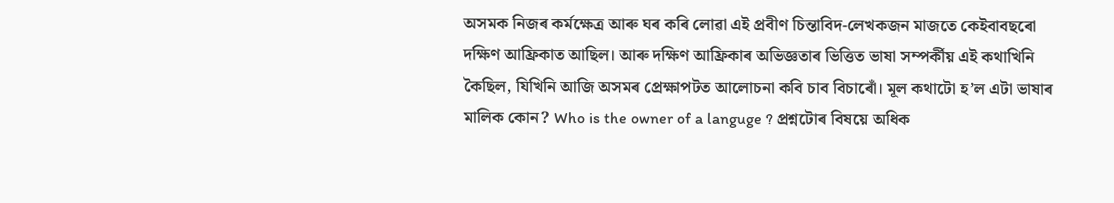অসমক নিজৰ কৰ্মক্ষেত্ৰ আৰু ঘৰ কৰি লোৱা এই প্রবীণ চিন্তাবিদ-লেখকজন মাজতে কেইবাবছৰো দক্ষিণ আফ্রিকাত আছিল। আৰু দক্ষিণ আফ্রিকাৰ অভিজ্ঞতাৰ ভিত্তিত ভাষা সম্পর্কীয় এই কথাখিনি কৈছিল, যিখিনি আজি অসমৰ প্রেক্ষাপটত আলোচনা কবি চাব বিচাৰোঁ। মূল কথাটো হ’ল এটা ভাষাৰ মালিক কোন? Who is the owner of a languge ? প্রশ্নটোৰ বিষয়ে অধিক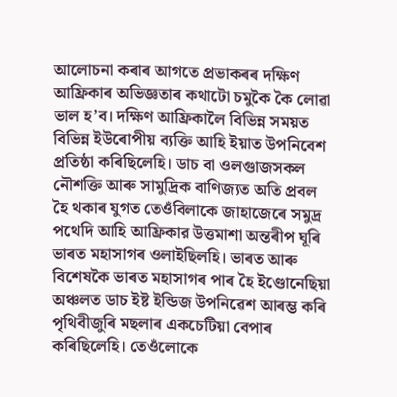আলোচনা কৰাৰ আগতে প্রভাকৰৰ দক্ষিণ আফ্রিকাৰ অভিজ্ঞতাৰ কথাটো চমুকৈ কৈ লোৱা ভাল হ’ব। দক্ষিণ আফ্রিকালৈ বিভিন্ন সময়ত বিভিন্ন ইউৰোপীয় ব্যক্তি আহি ইয়াত উপনিবেশ প্রতিষ্ঠা কৰিছিলেহি। ডাচ বা ওলগুাজসকল নৌশক্তি আৰু সামুদ্রিক বাণিজ্যত অতি প্রবল হৈ থকাৰ যুগত তেওঁবিলাকে জাহাজেৰে সমুদ্র পথেদি আহি আফ্রিকার উত্তমাশা অন্তৰীপ ঘূৰি ভাৰত মহাসাগৰ ওলাইছিলহি। ভাৰত আৰু বিশেষকৈ ভাৰত মহাসাগৰ পাৰ হৈ ইণ্ডোনেছিয়া অঞ্চলত ডাচ ইষ্ট ইন্ডিজ উপনিৱেশ আৰম্ভ কৰি পৃথিবীজুৰি মছলাৰ একচেটিয়া বেপাৰ কৰিছিলেহি। তেওঁলোকে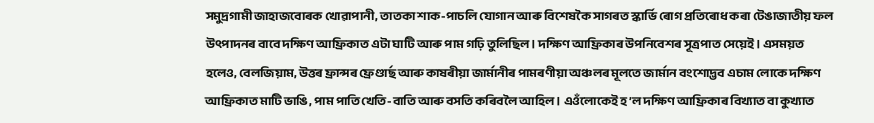সমুদ্রগামী জাহাজবোৰক খোৱাপানী, তাতকা শাক-পাচলি যোগান আৰু বিশেষকৈ সাগৰত স্কার্ভি ৰোগ প্ৰতিৰোধ কৰা টেঙাজাতীয় ফল উৎপাদনৰ বাবে দক্ষিণ আফ্রিকাত এটা ঘাটি আৰু পাম গঢ়ি তুলিছিল। দক্ষিণ আফ্রিকাৰ উপনিবেশৰ সূত্রপাত সেয়েই। এসময়ত হলেও, বেলজিয়াম, উত্তৰ ফ্ৰান্সৰ ফ্রেণ্ডাৰ্ছ আৰু কাষৰীয়া জার্মানীৰ পামৰণীয়া অঞ্চলৰ মূলতে জার্মান বংশোদ্ভব এচাম লোকে দক্ষিণ আফ্রিকাত মাটি ভাঙি, পাম পাতি খেতি-বাতি আৰু বসতি কৰিবলৈ আহিল। এওঁলোকেই হ’ল দক্ষিণ আফ্রিকাৰ বিখ্যাত বা কুখ্যাত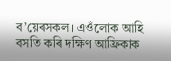ব’য়েৰসকল। এওঁলোক আহি বসতি কৰি দক্ষিণ আফ্রিকাক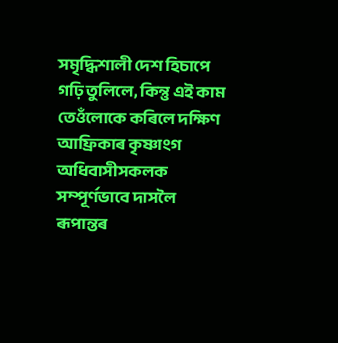সমৃদ্ধিশালী দেশ হিচাপে গঢ়ি তুলিলে, কিন্তু এই কাম তেওঁলোকে কৰিলে দক্ষিণ আফ্ৰিকাৰ কৃষ্ণাংগ অধিবাসীসকলক সম্পূর্ণভাবে দাসলৈ ৰূপান্তৰ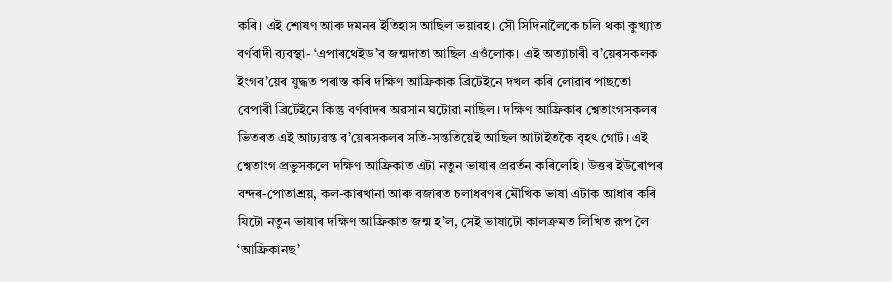কৰি। এই শোষণ আৰু দমনৰ ইতিহাস আছিল ভয়াবহ। সৌ সিদিনালৈকে চলি থকা কুখ্যাত বর্ণবাদী ব্যবস্থা- ‘এপাৰথেইড’ব জন্মদাতা আছিল এওঁলোক। এই অত্যাচাৰী ব’য়েৰসকলক ইংগব’য়েৰ যুদ্ধত পৰাস্ত কৰি দক্ষিণ আফ্রিকাক ব্রিটেইনে দখল কৰি লোৱাৰ পাছতো বেপাৰী ব্রিটেইনে কিন্তু বর্ণবাদৰ অৱসান ঘটোৱা নাছিল। দক্ষিণ আফ্রিকাৰ শ্বেতাংগসকলৰ ভিতৰত এই আঢ্যৱন্ত ব’য়েৰসকলৰ সতি-সন্ততিয়েই আছিল আটাইতকৈ বৃহৎ গোট। এই শ্বেতাংগ প্রভুসকলে দক্ষিণ আফ্রিকাত এটা নতুন ভাষাৰ প্ৰৱৰ্তন কৰিলেহি। উত্তৰ ইউৰোপৰ বন্দৰ-পোতাশ্রয়, কল-কাৰখানা আৰু বজাৰত চলাধৰণৰ মৌখিক ভাষা এটাক আধাৰ কৰি যিটো নতুন ভাষাৰ দক্ষিণ আফ্রিকাত জন্ম হ’ল, সেই ভাষাটো কালক্ৰমত লিখিত রূপ লৈ ‘আফ্রিকানছ’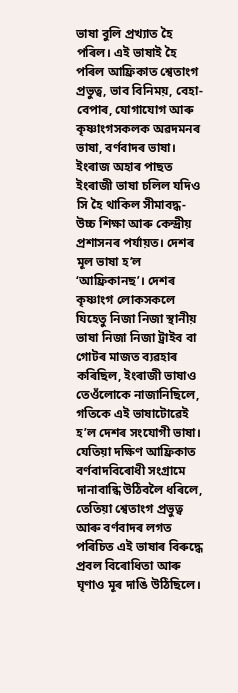ভাষা বুলি প্রখ্যাত হৈ পৰিল। এই ভাষাই হৈ পৰিল আফ্রিকাত শ্বেতাংগ প্রভুত্ব, ভাব বিনিময়, বেহা-বেপাৰ, যোগাযোগ আৰু কৃষ্ণাংগসকলক অৱদমনৰ ভাষা, বৰ্ণবাদৰ ভাষা। ইংৰাজ অহাৰ পাছত ইংৰাজী ভাষা চলিল যদিও সি হৈ থাকিল সীমাবদ্ধ- উচ্চ শিক্ষা আৰু কেন্দ্রীয় প্রশাসনৰ পৰ্যায়ত। দেশৰ মূল ভাষা হ’ল ‘আফ্রিকানছ’। দেশৰ কৃষ্ণাংগ লোকসকলে যিহেতু নিজা নিজা স্থানীয় ভাষা নিজা নিজা ট্রাইব বা গোটৰ মাজত ব্যৱহাৰ কৰিছিল, ইংৰাজী ভাষাও তেওঁলোকে নাজানিছিলে, গতিকে এই ভাষাটোৱেই হ’ল দেশৰ সংযোগী ভাষা। যেতিয়া দক্ষিণ আফ্রিকাত বর্ণবাদবিৰোধী সংগ্রামে দানাবান্ধি উঠিবলৈ ধৰিলে, তেতিয়া শ্বেতাংগ প্রভুত্ব আৰু বৰ্ণবাদৰ লগত পৰিচিত এই ভাষাৰ বিৰুদ্ধে প্রবল বিৰোধিতা আৰু ঘৃণাও মূৰ দাঙি উঠিছিলে।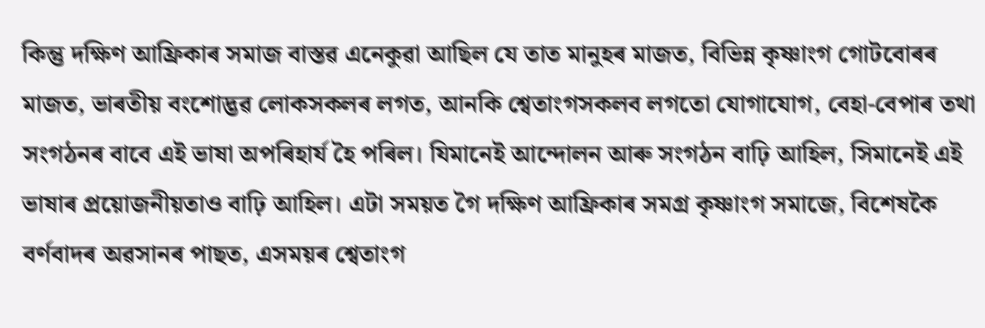কিন্তু দক্ষিণ আফ্রিকাৰ সমাজ বাস্তৱ এনেকুৱা আছিল যে তাত মানুহৰ মাজত, বিভিন্ন কৃষ্ণাংগ গোটবোৰৰ মাজত, ভাৰতীয় বংশোদ্ভৱ লোকসকলৰ লগত, আনকি শ্বেতাংগসকলব লগতো যোগাযোগ, বেহা-বেপাৰ তথা সংগঠনৰ বাবে এই ভাষা অপৰিহাৰ্য হৈ পৰিল। যিমানেই আন্দোলন আৰু সংগঠন বাঢ়ি আহিল, সিমানেই এই ভাষাৰ প্রয়োজনীয়তাও বাঢ়ি আহিল। এটা সময়ত গৈ দক্ষিণ আফ্ৰিকাৰ সমগ্র কৃষ্ণাংগ সমাজে, বিশেষকৈ বৰ্ণবাদৰ অৱসানৰ পাছত, এসময়ৰ শ্বেতাংগ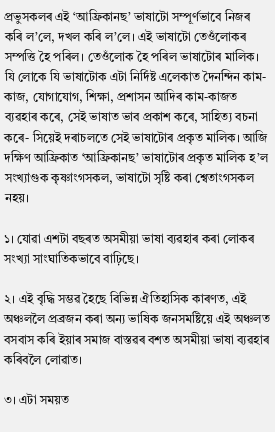প্রভুসকলৰ এই ‘আফ্রিকানছ’ ভাষাটো সম্পূর্ণভাবে নিজৰ কৰি ল’লে, দখল কৰি ল’লে। এই ভাষাটো তেওঁলোকৰ সম্পত্তি হৈ পৰিল। তেওঁলোক হৈ পৰিল ভাষাটোৰ মালিক। যি লোকে যি ভাষাটোক এটা নির্দিষ্ট এলেকাত দৈনন্দিন কাম-কাজ, যোগাযোগ, শিক্ষা, প্রশাসন আদিৰ কাম-কাজত ব্যৱহাৰ কৰে, সেই ভাষাত ভাব প্রকাশ কৰে, সাহিত্য বচনা কৰে- সিয়েই দৰাচলতে সেই ভাষাটোৰ প্রকৃত মালিক। আজি দক্ষিণ আফ্রিকাত ‘আফ্রিকানছ’ ভাষাটোৰ প্ৰকৃত মালিক হ’ল সংখ্যাগুক কৃষ্ণাংগসকল, ভাষাটো সৃষ্টি কৰা শ্বেতাংগসকল নহয়।

১। যোৱা এশটা বছৰত অসমীয়া ভাষা ব্যৱহাৰ কৰা লোকৰ সংখ্যা সাংঘাতিকভাবে বাঢ়িছে।

২। এই বৃদ্ধি সম্ভৱ হৈছে বিভিন্ন ঐতিহাসিক কাৰণত, এই অঞ্চললৈ প্ৰব্ৰজন কৰা অন্য ভাষিক জনসমষ্টিয়ে এই অঞ্চলত বসবাস কৰি ইয়াৰ সমাজ বাস্তৱৰ বশত অসমীয়া ভাষা ব্যৱহাৰ কৰিবলৈ লোৱাত।

৩। এটা সময়ত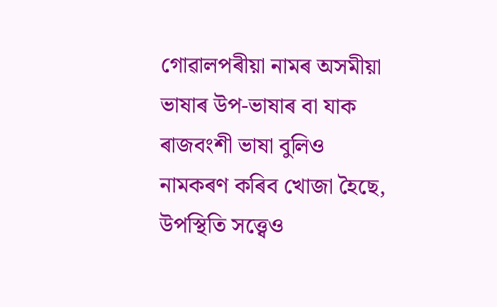গোৱালপৰীয়া নামৰ অসমীয়া ভাষাৰ উপ-ভাষাৰ বা যাক ৰাজবংশী ভাষা বুলিও নামকৰণ কৰিব খোজা হৈছে, উপস্থিতি সত্ত্বেও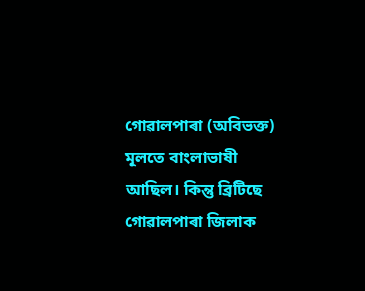গোৱালপাৰা (অবিভক্ত) মূলতে বাংলাভাষী আছিল। কিন্তু ব্রিটিছে গোৱালপাৰা জিলাক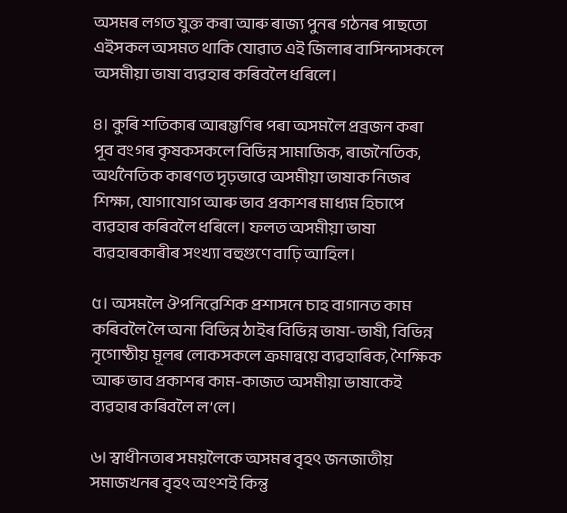অসমৰ লগত যুক্ত কৰা আৰু ৰাজ্য পুনৰ গঠনৰ পাছতো এইসকল অসমত থাকি যোৱাত এই জিলাৰ বাসিন্দাসকলে অসমীয়া ভাষা ব্যৱহাৰ কৰিবলৈ ধৰিলে।

৪। কুৰি শতিকাৰ আৰম্ভণিৰ পৰা অসমলৈ প্ৰব্ৰজন কৰা পূব বংগৰ কৃষকসকলে বিভিন্ন সামাজিক, ৰাজনৈতিক, অর্থনৈতিক কাৰণত দৃঢ়ভাৱে অসমীয়া ভাষাক নিজৰ শিক্ষা, যোগাযোগ আৰু ভাব প্ৰকাশৰ মাধ্যম হিচাপে ব্যৱহাৰ কৰিবলৈ ধৰিলে। ফলত অসমীয়া ভাষা ব্যৱহাৰকাৰীৰ সংখ্যা বহুগুণে বাঢ়ি আহিল।

৫। অসমলৈ ঔপনিৱেশিক প্রশাসনে চাহ বাগানত কাম কৰিবলৈ লৈ অনা বিভিন্ন ঠাইৰ বিভিন্ন ভাষা-ভাষী, বিভিন্ন নৃগোষ্ঠীয় মূলৰ লোকসকলে ক্রমান্বয়ে ব্যৱহাৰিক, শৈক্ষিক আৰু ভাব প্রকাশৰ কাম-কাজত অসমীয়া ভাষাকেই ব্যৱহাৰ কৰিবলৈ ল’লে।

৬। স্বাধীনতাৰ সময়লৈকে অসমৰ বৃহৎ জনজাতীয় সমাজখনৰ বৃহৎ অংশই কিন্তু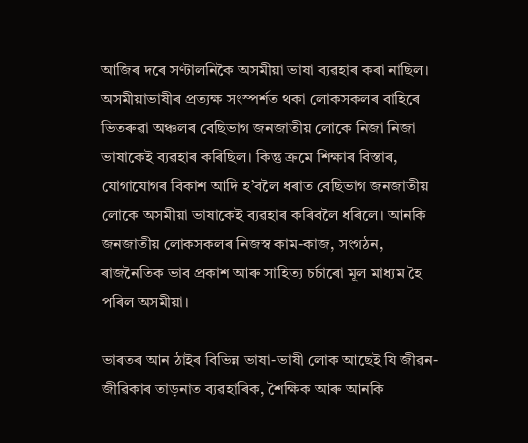আজিৰ দৰে সণ্টালনিকৈ অসমীয়া ভাষা ব্যৱহাৰ কৰা নাছিল। অসমীয়াভাষীৰ প্ৰত্যক্ষ সংস্পর্শত থকা লোকসকলৰ বাহিৰে ভিতৰুৱা অঞ্চলৰ বেছিভাগ জনজাতীয় লোকে নিজা নিজা ভাষাকেই ব্যৱহাৰ কৰিছিল। কিন্তু ক্ৰমে শিক্ষাৰ বিস্তাৰ, যোগাযোগৰ বিকাশ আদি হ’বলৈ ধৰাত বেছিভাগ জনজাতীয় লোকে অসমীয়া ভাষাকেই ব্যৱহাৰ কৰিবলৈ ধৰিলে। আনকি জনজাতীয় লোকসকলৰ নিজস্ব কাম-কাজ, সংগঠন, ৰাজনৈতিক ভাব প্রকাশ আৰু সাহিত্য চর্চাৰো মূল মাধ্যম হৈ পৰিল অসমীয়া।

ভাৰতৰ আন ঠাইৰ বিভিন্ন ভাষা-ভাষী লোক আছেই যি জীৱন-জীৱিকাৰ তাড়নাত ব্যৱহাৰিক, শৈক্ষিক আৰু আনকি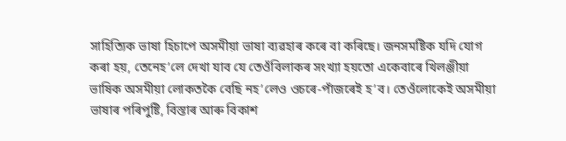সাহিত্যিক ভাষা হিচাপে অসমীয়া ভাষা ব্যৱহাৰ কৰে বা কৰিছে। জনসমষ্টিক যদি যোগ কৰা হয়, তেনেহ’লে দেখা যাব যে তেওঁবিলাকৰ সংখ্যা হয়তো একেবাৰে খিলঞ্জীয়া ভাষিক অসমীয়া লোকতকৈ বেছি নহ’লেও ওচৰে-পাঁজৰেই হ’ব। তেওঁলোকেই অসমীয়া ভাষাৰ পৰিপুষ্টি, বিস্তাৰ আৰু বিকাশ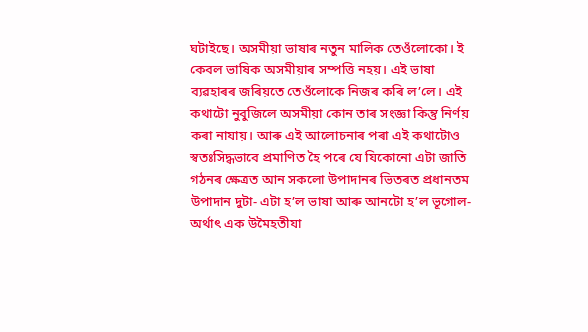ঘটাইছে। অসমীয়া ভাষাৰ নতুন মালিক তেওঁলোকো। ই কেবল ভাষিক অসমীয়াৰ সম্পত্তি নহয়। এই ভাষা ব্যৱহাৰৰ জৰিয়তে তেওঁলোকে নিজৰ কৰি ল’লে। এই কথাটো নুবুজিলে অসমীয়া কোন তাৰ সংজ্ঞা কিন্তু নির্ণয় কৰা নাযায়। আৰু এই আলোচনাৰ পৰা এই কথাটোও স্বতঃসিদ্ধভাবে প্রমাণিত হৈ পৰে যে যিকোনো এটা জাতি গঠনৰ ক্ষেত্ৰত আন সকলো উপাদানৰ ভিতৰত প্ৰধানতম উপাদান দুটা- এটা হ’ল ভাষা আৰু আনটো হ’ল ভূগোল- অর্থাৎ এক উমৈহতীযা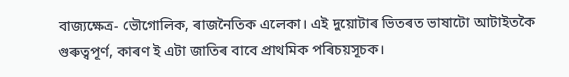বাজ্যক্ষেত্র- ভৌগোলিক, ৰাজনৈতিক এলেকা। এই দুয়োটাৰ ভিতৰত ভাষাটো আটাইতকৈ গুৰুত্বপূৰ্ণ, কাৰণ ই এটা জাতিৰ বাবে প্রাথমিক পৰিচয়সূচক।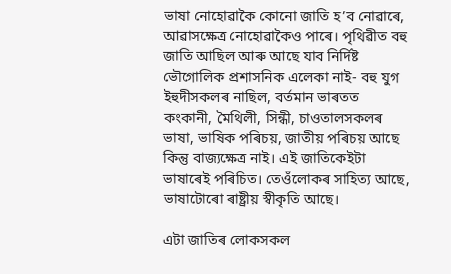ভাষা নোহোৱাকৈ কোনো জাতি হ’ব নোৱাৰে, আৱাসক্ষেত্র নোহোৱাকৈও পাৰে। পৃথিৱীত বহু জাতি আছিল আৰু আছে যাব নির্দিষ্ট ভৌগোলিক প্রশাসনিক এলেকা নাই- বহু যুগ ইহুদীসকলৰ নাছিল, বর্তমান ভাৰতত কংকানী, মৈথিলী, সিন্ধী, চাওতালসকলৰ ভাষা, ভাষিক পৰিচয়, জাতীয় পৰিচয় আছে কিন্তু বাজ্যক্ষেত্র নাই। এই জাতিকেইটা ভাষাৰেই পৰিচিত। তেওঁলোকৰ সাহিত্য আছে, ভাষাটোৰো ৰাষ্ট্ৰীয় স্বীকৃতি আছে।

এটা জাতিৰ লোকসকল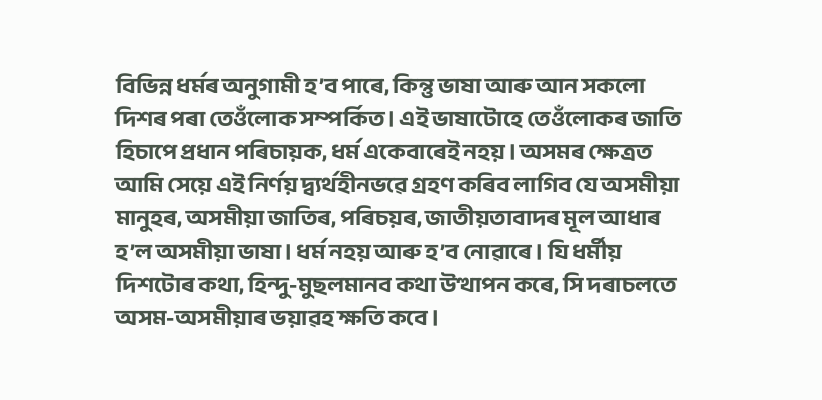বিভিন্ন ধৰ্মৰ অনুগামী হ’ব পাৰে, কিন্তু ভাষা আৰু আন সকলো দিশৰ পৰা তেওঁলোক সম্পর্কিত। এই ভাষাটোহে তেওঁলোকৰ জাতি হিচাপে প্রধান পৰিচায়ক, ধর্ম একেবাৰেই নহয়। অসমৰ ক্ষেত্ৰত আমি সেয়ে এই নির্ণয় দ্ব্যর্থহীনভৱে গ্ৰহণ কৰিব লাগিব যে অসমীয়া মানুহৰ, অসমীয়া জাতিৰ, পৰিচয়ৰ, জাতীয়তাবাদৰ মূল আধাৰ হ’ল অসমীয়া ভাষা। ধর্ম নহয় আৰু হ’ব নোৱাৰে। যি ধর্মীয় দিশটোৰ কথা, হিন্দু-মুছলমানব কথা উত্থাপন কৰে, সি দৰাচলতে অসম-অসমীয়াৰ ভয়াৱহ ক্ষতি কবে।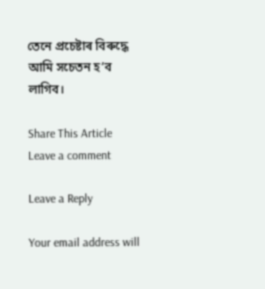তেনে প্রচেষ্টাৰ বিৰুদ্ধে আমি সচেতন হ’ব লাগিব।

Share This Article
Leave a comment

Leave a Reply

Your email address will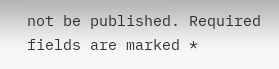not be published. Required fields are marked *